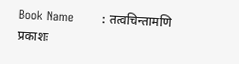Book Name       : तत्वचिन्तामणि प्रकाशः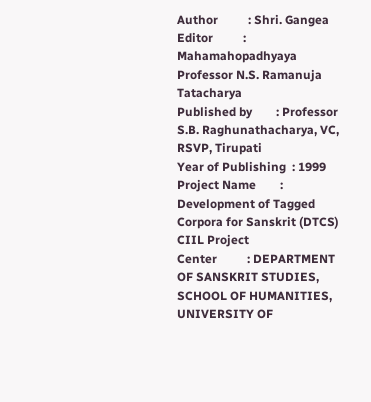Author          : Shri. Gangea
Editor          : Mahamahopadhyaya Professor N.S. Ramanuja Tatacharya
Published by        : Professor S.B. Raghunathacharya, VC, RSVP, Tirupati
Year of Publishing  : 1999
Project Name        : Development of Tagged Corpora for Sanskrit (DTCS) CIIL Project
Center          : DEPARTMENT OF SANSKRIT STUDIES, SCHOOL OF HUMANITIES, UNIVERSITY OF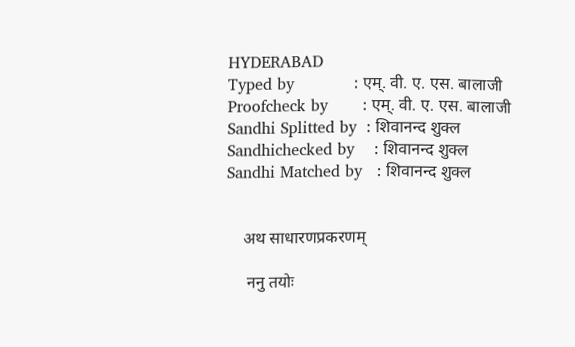HYDERABAD
Typed by            : एम्. वी. ए. एस. बालाजी
Proofcheck by       : एम्. वी. ए. एस. बालाजी
Sandhi Splitted by  : शिवानन्द शुक्ल
Sandhichecked by    : शिवानन्द शुक्ल
Sandhi Matched by   : शिवानन्द शुक्ल


    अथ साधारणप्रकरणम्

     ननु तयोः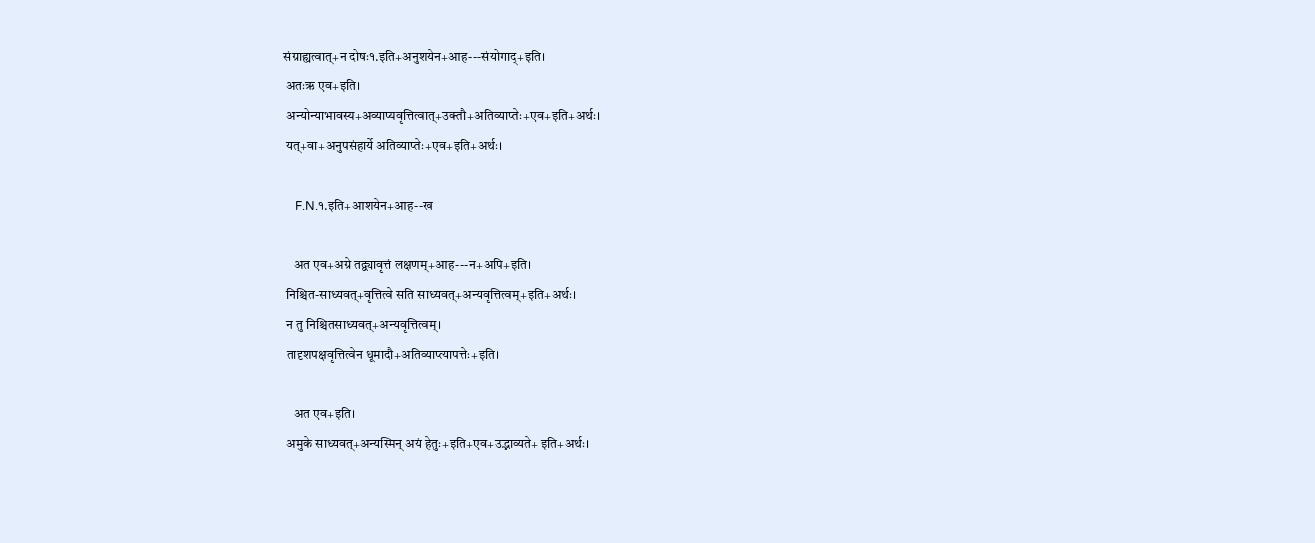संग्राह्यत्वात्+न दोषः१.इति+अनुशयेन+आह---संयोगाद्+इति।
 अतःऋ एव+इति।
 अन्योन्याभावस्य+अव्याप्यवृत्तित्वात्+उक्तौ+अतिव्याप्तेः+एव+इति+अर्थः।
 यत्+वा+अनुपसंहार्ये अतिव्याप्तेः+एव+इति+अर्थः।

    F.N.१.इति+आशयेन+आह--ख

    अत एव+अग्रे तद्व्यावृत्तं लक्षणम्+आह---न+अपि+इति।
 निश्चित-साध्यवत्+वृत्तित्वे सति साध्यवत्+अन्यवृत्तित्वम्+इति+अर्थः।
 न तु निश्चितसाध्यवत्+अन्यवृत्तित्वम्।
 तादृशपक्षवृत्तित्वेन धूमादौ+अतिव्याप्त्यापत्तेः+इति।

    अत एव+इति।
 अमुके साध्यवत्+अन्यस्मिन् अयं हेतुः+इति+एव+उद्भाव्यते+ इति+अर्थः।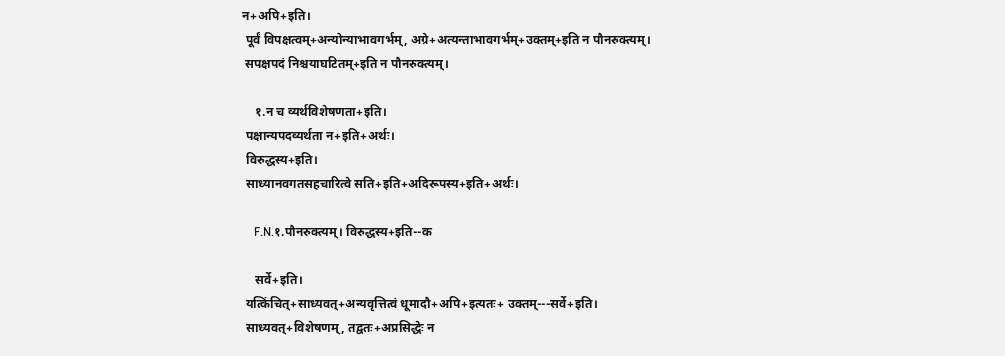न+अपि+इति।
 पूर्वं विपक्षत्वम्+अन्योन्याभावगर्भम्, अग्रे+अत्यन्ताभावगर्भम्+उक्तम्+इति न पौनरुक्त्यम्।
 सपक्षपदं निश्चयाघटितम्+इति न पौनरुक्त्यम्।

    १.न च व्यर्थविशेषणता+इति।
 पक्षान्यपदव्यर्थता न+इति+अर्थः।
 विरुद्धस्य+इति।
 साध्यानवगतसहचारित्वे सति+इति+अदिरूपस्य+इति+अर्थः।

    F.N.१.पौनरुक्त्यम्। विरुद्धस्य+इति--क

    सर्वे+इति।
 यत्किंचित्+साध्यवत्+अन्यवृत्तित्वं धूमादौ+अपि+इत्यतः+ उक्तम्---सर्वे+इति।
 साध्यवत्+विशेषणम्, तद्वतः+अप्रसिद्धेः न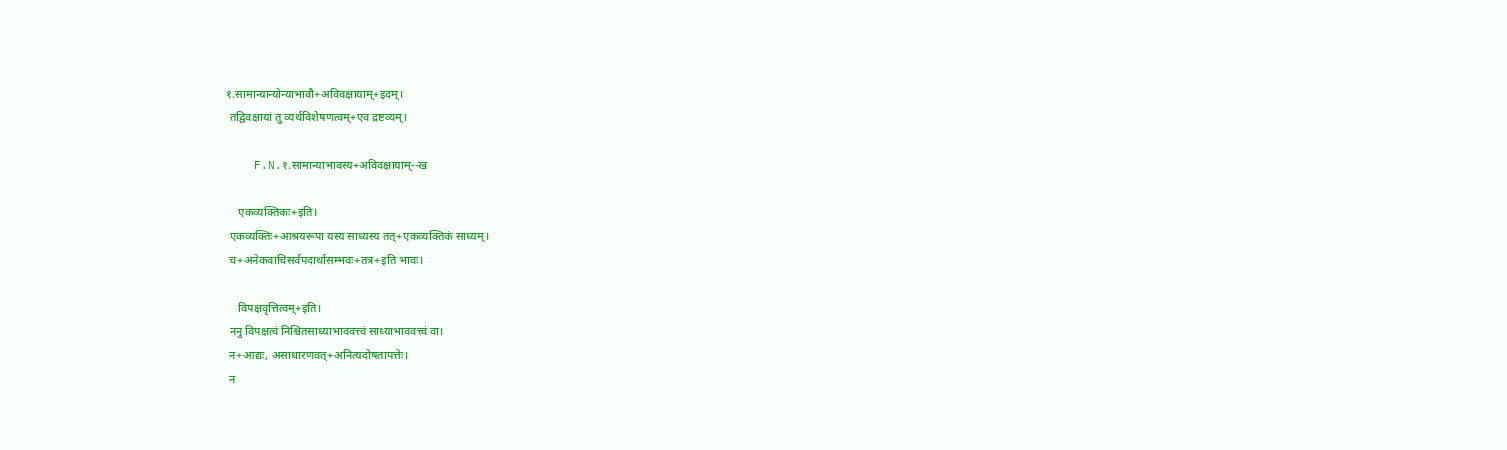१.सामान्यान्योन्याभावौ+अविवक्षायाम्+इदम्।
 तद्विवक्षायां तु व्यर्थविशेषणत्वम्+एव द्रष्टव्यम्।

    F.N.१.सामान्याभावस्य+अविवक्षायाम्--ख

    एकव्यक्तिकः+इति।
 एकव्यक्तिः+आश्रयरूपा यस्य साध्यस्य तत्+एकव्यक्तिकं साध्यम्।
 च+अनेकवाचिसर्वपदार्थासम्भवः+तत्र+इति भावः।

    विपक्षवृत्तित्वम्+इति।
 ननु विपक्षत्वं निश्चितसाध्याभाववत्त्वं साध्याभाववत्त्वं वा।
 न+आद्यः, असाधारणवत्+अनित्यदोषतापत्तेः।
 न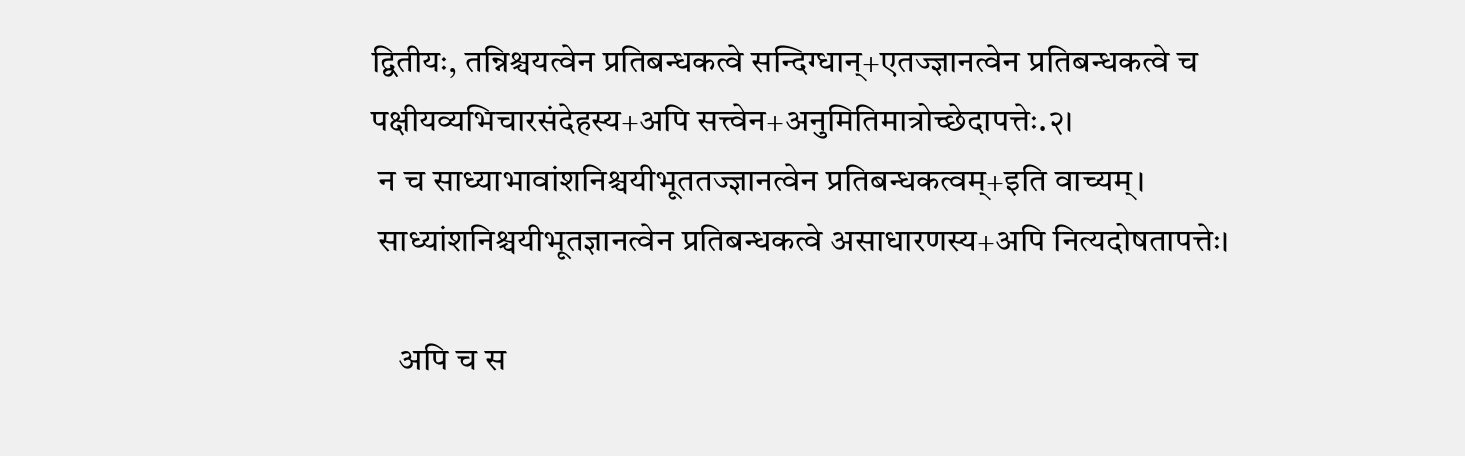द्वितीयः, तन्निश्चयत्वेन प्रतिबन्धकत्वे सन्दिग्धान्+एतज्ज्ञानत्वेन प्रतिबन्धकत्वे च पक्षीयव्यभिचारसंदेहस्य+अपि सत्त्वेन+अनुमितिमात्रोच्छेदापत्तेः.२।
 न च साध्याभावांशनिश्चयीभूततज्ज्ञानत्वेन प्रतिबन्धकत्वम्+इति वाच्यम्।
 साध्यांशनिश्चयीभूतज्ञानत्वेन प्रतिबन्धकत्वे असाधारणस्य+अपि नित्यदोषतापत्तेः।

    अपि च स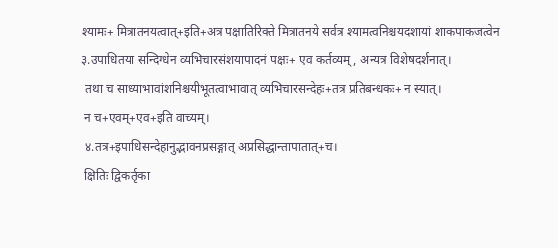श्यामः+ मित्रातनयत्वात्+इति+अत्र पक्षातिरिक्ते मित्रातनये सर्वत्र श्यामत्वनिश्चयदशायां शाकपाकजत्वेन ३.उपाधितया सन्दिग्धेन व्यभिचारसंशयापादनं पक्षः+ एव कर्तव्यम्, अन्यत्र विशेषदर्शनात्।
 तथा च साध्याभावांशनिश्चयीभूतत्वाभावात् व्यभिचारसन्देहः+तत्र प्रतिबन्धकः+ न स्यात्।
 न च+एवम्+एव+इति वाच्यम्।
 ४.तत्र+इपाधिसन्देहानुद्भावनप्रसङ्गात् अप्रसिद्धान्तापातात्+च।
 क्षितिः द्विकर्तृका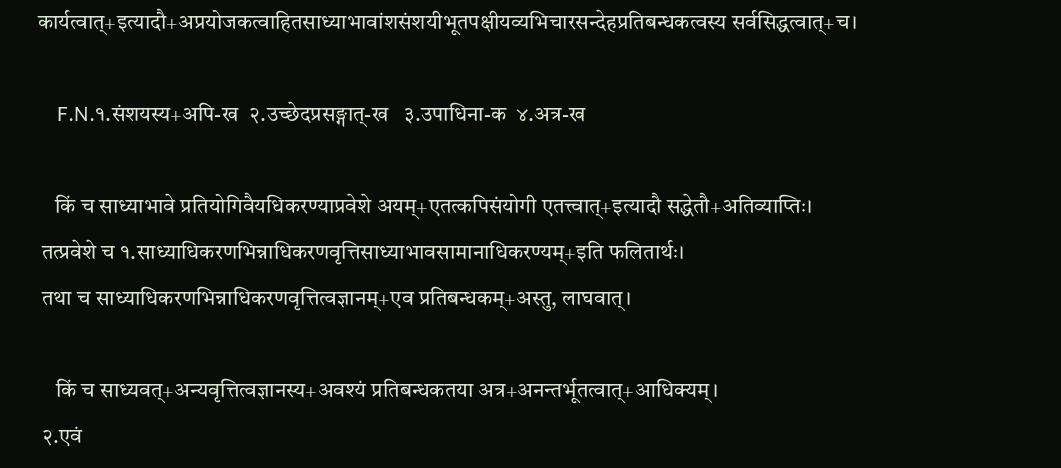कार्यत्वात्+इत्यादौ+अप्रयोजकत्वाहितसाध्याभावांशसंशयीभूतपक्षीयव्यभिचारसन्देहप्रतिबन्धकत्वस्य सर्वसिद्धत्वात्+च।

    F.N.१.संशयस्य+अपि-ख  २.उच्छेदप्रसङ्गात्-ख   ३.उपाधिना-क  ४.अत्र-ख

    किं च साध्याभावे प्रतियोगिवैयधिकरण्याप्रवेशे अयम्+एतत्कपिसंयोगी एतत्त्वात्+इत्यादौ सद्धेतौ+अतिव्याप्तिः।
 तत्प्रवेशे च १.साध्याधिकरणभिन्नाधिकरणवृत्तिसाध्याभावसामानाधिकरण्यम्+इति फलितार्थः।
 तथा च साध्याधिकरणभिन्नाधिकरणवृत्तित्वज्ञानम्+एव प्रतिबन्धकम्+अस्तु, लाघवात्।

    किं च साध्यवत्+अन्यवृत्तित्वज्ञानस्य+अवश्यं प्रतिबन्धकतया अत्र+अनन्तर्भूतत्वात्+आधिक्यम्।
 २.एवं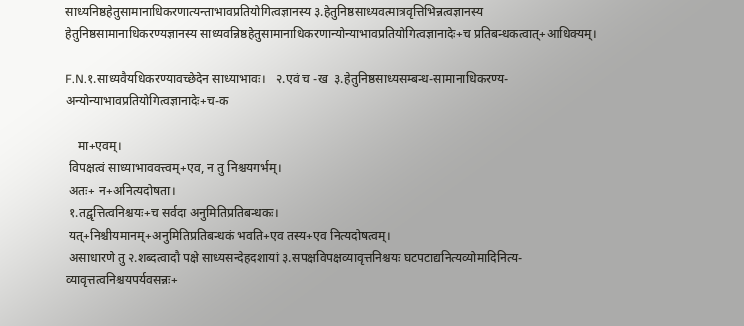साध्यनिष्ठहेतुसामानाधिकरणात्यन्ताभावप्रतियोगित्वज्ञानस्य ३.हेतुनिष्ठसाध्यवत्मात्रवृत्तिभिन्नत्वज्ञानस्य हेतुनिष्ठसामानाधिकरण्यज्ञानस्य साध्यवन्निष्ठहेतुसामानाधिकरणान्योन्याभावप्रतियोगित्वज्ञानादेः+च प्रतिबन्धकत्वात्+आधिक्यम्।

F.N.१.साध्यवैयधिकरण्यावच्छेदेन साध्याभावः।   २.एवं च -ख  ३.हेतुनिष्ठसाध्यसम्बन्ध-सामानाधिकरण्य-अन्योन्याभावप्रतियोगित्वज्ञानादेः+च-क

    मा+एवम्।
 विपक्षत्वं साध्याभाववत्त्वम्+एव, न तु निश्चयगर्भम्।
 अतः+ न+अनित्यदोषता।
 १.तद्वृत्तित्वनिश्चयः+च सर्वदा अनुमितिप्रतिबन्धकः।
 यत्+निश्चीयमानम्+अनुमितिप्रतिबन्धकं भवति+एव तस्य+एव नित्यदोषत्वम्।
 असाधारणे तु २.शब्दत्वादौ पक्षे साध्यसन्देहदशायां ३.सपक्षविपक्षव्यावृत्तनिश्चयः घटपटाद्यनित्यव्योमादिनित्य-व्यावृत्तत्वनिश्चयपर्यवसन्नः+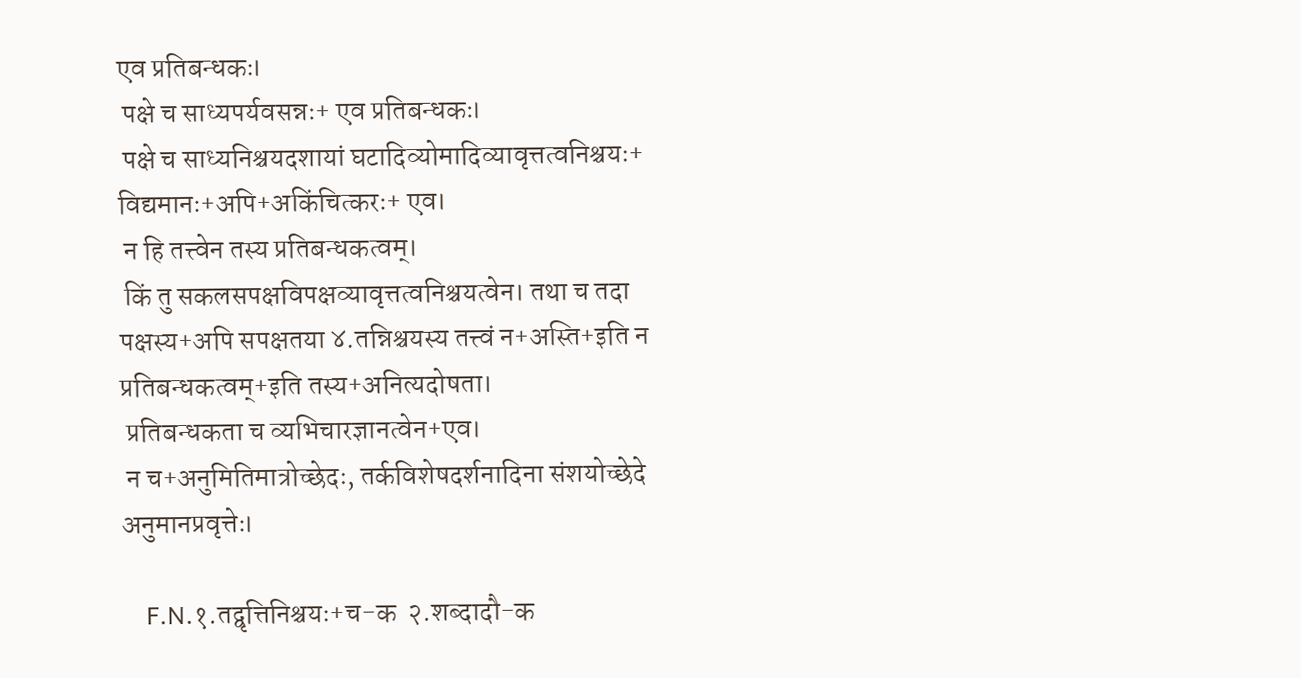एव प्रतिबन्धकः।
 पक्षे च साध्यपर्यवसन्नः+ एव प्रतिबन्धकः।
 पक्षे च साध्यनिश्चयदशायां घटादिव्योमादिव्यावृत्तत्वनिश्चयः+ विद्यमानः+अपि+अकिंचित्करः+ एव।
 न हि तत्त्वेन तस्य प्रतिबन्धकत्वम्।
 किं तु सकलसपक्षविपक्षव्यावृत्तत्वनिश्चयत्वेन। तथा च तदा पक्षस्य+अपि सपक्षतया ४.तन्निश्चयस्य तत्त्वं न+अस्ति+इति न प्रतिबन्धकत्वम्+इति तस्य+अनित्यदोषता।
 प्रतिबन्धकता च व्यभिचारज्ञानत्वेन+एव।
 न च+अनुमितिमात्रोच्छेदः, तर्कविशेषदर्शनादिना संशयोच्छेदे अनुमानप्रवृत्तेः।

    F.N.१.तद्वृत्तिनिश्चयः+च-क  २.शब्दादौ-क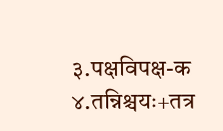३.पक्षविपक्ष-क  ४.तन्निश्चयः+तत्र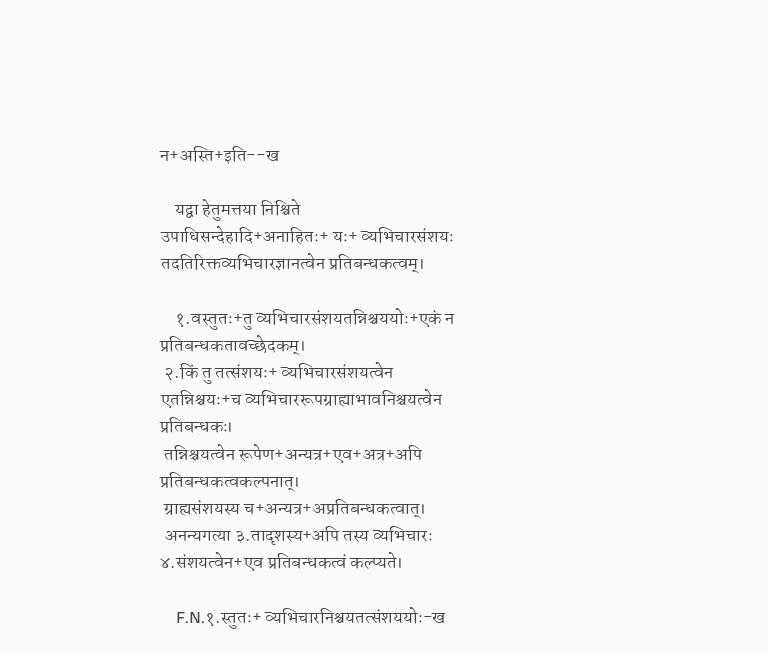न+अस्ति+इति--ख

    यद्वा हेतुमत्तया निश्चिते उपाधिसन्देहादि+अनाहितः+ यः+ व्यभिचारसंशयः तदतिरिक्तव्यभिचारज्ञानत्वेन प्रतिबन्धकत्वम्।

    १.वस्तुतः+तु व्यभिचारसंशयतन्निश्चययोः+एकं न प्रतिबन्धकतावच्छेदकम्।
 २.किं तु तत्संशयः+ व्यभिचारसंशयत्वेन एतन्निश्चयः+च व्यभिचाररूपग्राह्याभावनिश्चयत्वेन प्रतिबन्धकः।
 तन्निश्चयत्वेन रूपेण+अन्यत्र+एव+अत्र+अपि प्रतिबन्धकत्वकल्पनात्।
 ग्राह्यसंशयस्य च+अन्यत्र+अप्रतिबन्धकत्वात्।
 अनन्यगत्या ३.तादृशस्य+अपि तस्य व्यभिचारः ४.संशयत्वेन+एव प्रतिबन्धकत्वं कल्प्यते।

    F.N.१.स्तुतः+ व्यभिचारनिश्चयतत्संशययोः-ख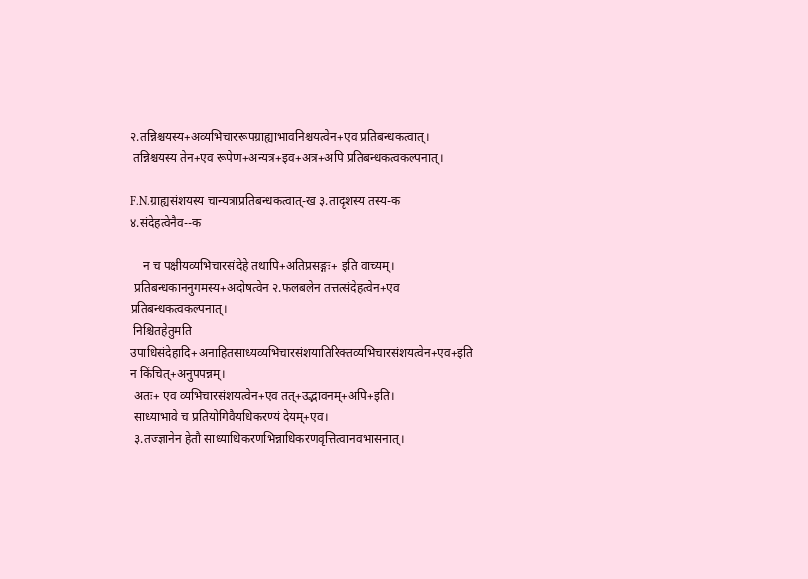२.तन्निश्चयस्य+अव्यभिचाररूपग्राह्याभावनिश्चयत्वेन+एव प्रतिबन्धकत्वात्।
 तन्निश्चयस्य तेन+एव रूपेण+अन्यत्र+इव+अत्र+अपि प्रतिबन्धकत्वकल्पनात्।

F.N.ग्राह्यसंशयस्य चान्यत्राप्रतिबन्धकत्वात्-ख ३.तादृशस्य तस्य-क    ४.संदेहत्वेनैव--क

    न च पक्षीयव्यभिचारसंदेहे तथापि+अतिप्रसङ्गः+ इति वाच्यम्।
 प्रतिबन्धकाननुगमस्य+अदोषत्वेन २.फलबलेन तत्तत्संदेहत्वेन+एव प्रतिबन्धकत्वकल्पनात्।
 निश्चितहेतुमति उपाधिसंदेहादि+अनाहितसाध्यव्यभिचारसंशयातिरिक्तव्यभिचारसंशयत्वेन+एव+इति न किंचित्+अनुपपन्नम्।
 अतः+ एव व्यभिचारसंशयत्वेन+एव तत्+उद्भावनम्+अपि+इति।
 साध्याभावे च प्रतियोगिवैयधिकरण्यं देयम्+एव।
 ३.तज्ज्ञानेन हेतौ साध्याधिकरणभिन्नाधिकरणवृत्तित्वानवभासनात्।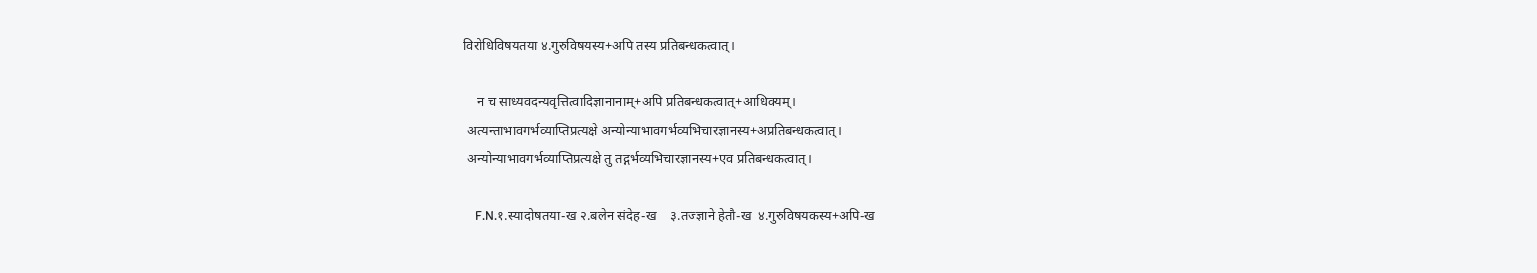विरोधिविषयतया ४.गुरुविषयस्य+अपि तस्य प्रतिबन्धकत्वात्।

    न च साध्यवदन्यवृत्तित्वादिज्ञानानाम्+अपि प्रतिबन्धकत्वात्+आधिक्यम्।
 अत्यन्ताभावगर्भव्याप्तिप्रत्यक्षे अन्योन्याभावगर्भव्यभिचारज्ञानस्य+अप्रतिबन्धकत्वात्।
 अन्योन्याभावगर्भव्याप्तिप्रत्यक्षे तु तद्गर्भव्यभिचारज्ञानस्य+एव प्रतिबन्धकत्वात्।

    F.N.१.स्यादोषतया-ख २.बलेन संदेह-ख    ३.तज्ज्ञाने हेतौ-ख  ४.गुरुविषयकस्य+अपि-ख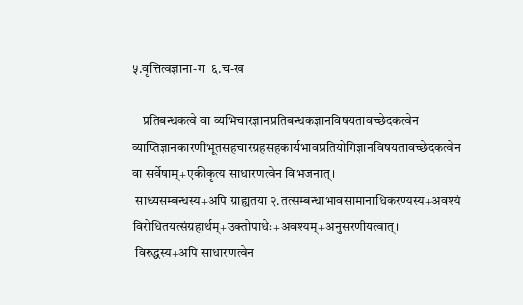५.वृत्तित्वज्ञाना-ग  ६.च-ख

    प्रतिबन्धकत्वे वा व्यभिचारज्ञानप्रतिबन्धकज्ञानविषयतावच्छेदकत्वेन व्याप्तिज्ञानकारणीभूतसहचारग्रहसहकार्यभावप्रतियोगिज्ञानविषयतावच्छेदकत्वेन वा सर्वेषाम्+एकीकृत्य साधारणत्वेन विभजनात्।
 साध्यसम्बन्धस्य+अपि ग्राह्यतया २.तत्सम्बन्धाभावसामानाधिकरण्यस्य+अवश्यं विरोधितयत्संग्रहार्थम्+उक्तोपाधेः+अवश्यम्+अनुसरणीयत्वात्।
 विरुद्धस्य+अपि साधारणत्वेन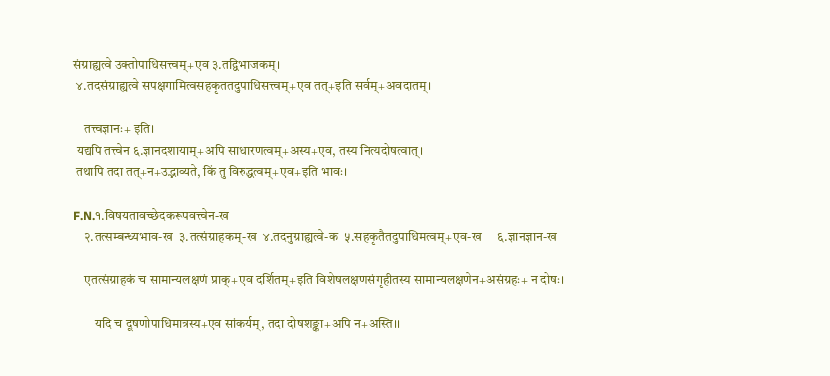संग्राह्यत्वे उक्तोपाधिसत्त्वम्+एव ३.तद्विभाजकम्।
 ४.तदसंग्राह्यत्वे सपक्षगामित्वसहकृततदुपाधिसत्त्वम्+एव तत्+इति सर्वम्+अवदातम्।

    तत्त्वज्ञानः+ इति।
 यद्यपि तत्त्वेन ६.ज्ञानदशायाम्+अपि साधारणत्वम्+अस्य+एव, तस्य नित्यदोषत्वात्।
 तथापि तदा तत्+न+उद्भाव्यते, किं तु विरुद्धत्वम्+एव+इति भावः।

F.N.१.विषयतावच्छेदकरूपवत्त्वेन-ख
    २.तत्सम्बन्ध्यभाव-ख  ३.तत्संग्राहकम्-ख  ४.तदनुग्राह्यत्वे-क  ५.सहकृतैतदुपाधिमत्वम्+एव-ख     ६.ज्ञानज्ञान-ख

    एतत्संग्राहकं च सामान्यलक्षणं प्राक्+एव दर्शितम्+इति विशेषलक्षणसंगृहीतस्य सामान्यलक्षणेन+असंग्रहः+ न दोषः।

        यदि च दूषणोपाधिमात्रस्य+एव सांकर्यम्, तदा दोषशङ्का+अपि न+अस्ति।।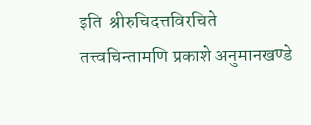इति  श्रीरुचिदत्तविरचिते तत्त्वचिन्तामणि प्रकाशे अनुमानखण्डे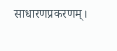साधारणप्रकरणम्।